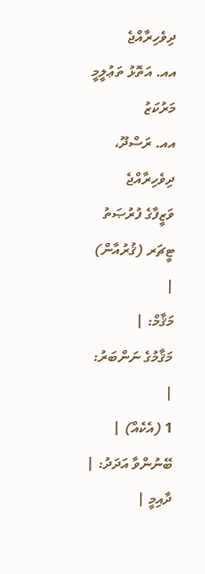ދިވެހިރާއްޖެ
އއ. އަތޮޅު ތަޢުލީމީ މަރުކަޒު
އއ. ރަސްދޫ، ދިވެހިރާއްޖެ
ވަޒީފާގެ ފުރުޞަތު
ޓީޗަރ (ޤުރުއާން) |
މަޤާމް: |
މަޤާމުގެ ނަންބަރު: |
1 (އެކެއް) |
ބޭނުންވާ އަދަދު: |
ދާއިމީ |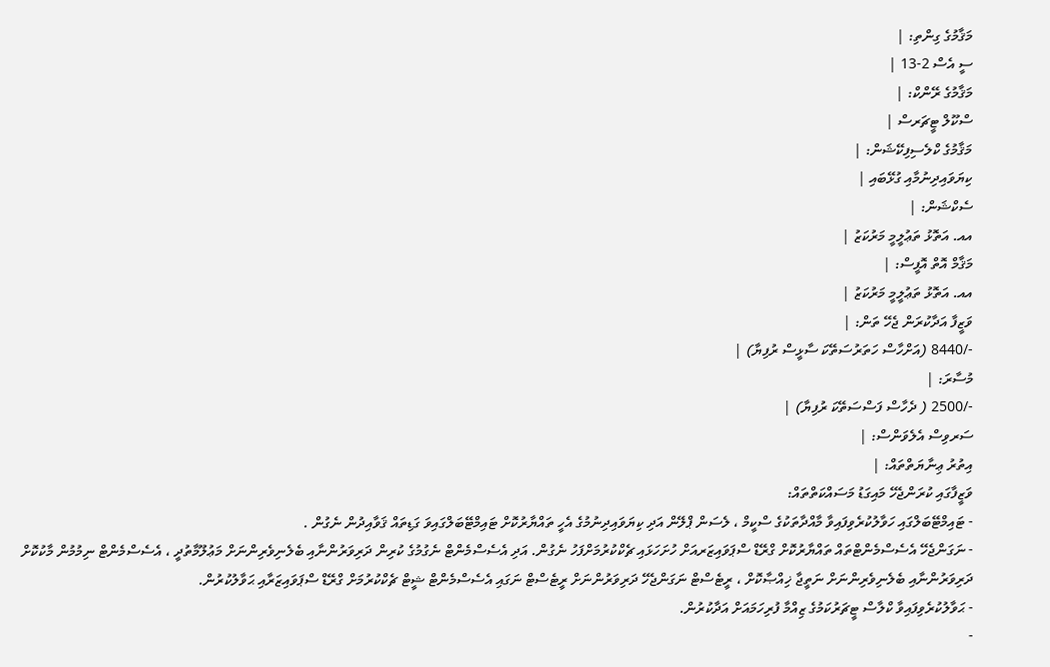މަޤާމުގެ ގިންތި: |
ސީ އެސް 2-13 |
މަޤާމުގެ ރޭންކް: |
ސްކޫލް ޓީޗަރސް |
މަޤާމުގެ ކްލެސިފިކޭޝަން: |
ކިޔަވައިދިނުމާއި ގުޅޭބައި |
ސެކްޝަން: |
އއ. އަތޮޅު ތަޢުލީމީ މަރުކަޒު |
މަޤާމް އޮތް އޮފީސް: |
އއ. އަތޮޅު ތަޢުލީމީ މަރުކަޒު |
ވަޒީފާ އަދާކުރަން ޖެހޭ ތަން: |
-/8440 (އަށްހާސް ހަތަރުސަތޭކަ ސާޅީސް ރުފިޔާ) |
މުސާރަ: |
-/2500 ( ދެހާސް ފަސްސަތޭކަ ރުފިޔާ) |
ސަރވިސް އެލެވަންސް: |
އިތުރު ޢިނާޔަތްތައް: |
ވަޒީފާގައި ކުރަންޖެހޭ މައިގަޑު މަސައްކަތްތައް:
- ޓައިމްޓޭބަލްގައި ހަވާލުކުރެވިފައިވާ މާއްދާތަކުގެ ސްކީމް ، ލެސަން ޕްލޭން އަދި ކިޔަވައިދިނުމުގެ އެހީ ތައްޔާރުކޮށް ޓައިމްޓޭބަލްގައިވަ ގަޑިތައް ޤަވާއިދުން ނެގުން .
- ނަގަންޖެހޭ އެސެސްމެންޓްތައް ތައްޔާރުކޮށް ގްރޭޑް ސްޕަވައިޒަރއަށް ހުށަހަޅައި ޗެކްކުރުމަށްފަހު ނެގުން. އަދި އެސެސްމެންޓް ނެގުމުގެ ކުރިން ދަރިވަރުންނާއި ބެލެނިވެރިންނަށް މަޢުލޫމާތުދީ ، އެސެސްމެންޓް ނިމުމުން މާކުކޮށް ދަރިވަރުންނާއި ބެލެނިވެރިންނަށް ނަތީޖާ ޚިއްޞާކޮށް ، ރީޓެސްޓް ނަގަންޖެހޭ ދަރިވަރުންނަށް ރީޓެސްޓް ނަގައި އެސެސްމެންޓް ޝީޓް ޗެކްކުރުމަށް ގްރޭޑް ސްޕަވައިޒަރާއި ޙަވާލުކުރުން.
- ޙަވާލުކުރެވިފައިވާ ކްލާސް ޓީޗަރުކަމުގެ ޒިއްމާ ފުރިހަމައަށް އަދާކުރުން.
-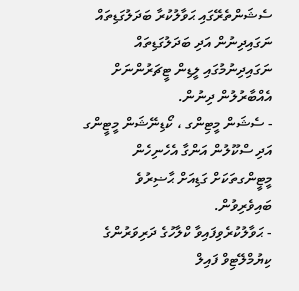ސެޝަންތެރޭގައި ޙަވާލުކުރާ ބަދަލުގަޑިތައް ނަގައިދިނުން އަދި ބަދަލުގަޑިތައް ނަގައިދިނުމުގައި ލީޑިން ޓީޗަރުންނަށް އެއްބާރުލުން ދިނުން.
- ސެޝަން މީޓިންގ ، ކޯޑިނޭޝަން މީޓީންގ އަދި ސްކޫލުން އަންގާ އެހެނިހެން މީޓީންގތަކަށް ގަޑިއަށް ޙާޟިރުވެ ބައިވެރިވުން.
- ޙަވާލުކުރެވިފައިވާ ކްލާހުގެ ދަރިވަރުންގެ ކިޔުމްލޭޓިވް ފައިލް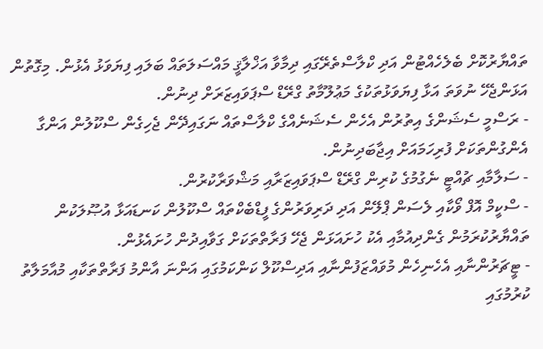ތައްޔާރުކޮށް ބެލެހެއްޓުން އަދި ކްލާސްތެރޭގައި ދިމާވާ އަޚްލާޤީ މައްސަލަތައް ބަލައި ފިޔަވަޅު އެޅުން. މިގޮތުން އަޅަންޖެހޭ ނުވަތަ އަޅާ ފިޔަވަޅުތަކުގެ މަޢުލޫމާތު ގްރޭޑް ސްޕަވައިޒަރަށް ދިނުން.
- ރަސްމީ ސެޝަންގެ އިތުރުން އެހެން ސެޝަނެއްގެ ކްލާސްތައް ނަގައިދޭން ޖެހިގެން ސްކޫލުން އަންގާ އެންގުންތަކަށް ފުރިހަމައަށް އިޖާބަދިނުން.
- ސަލާމާއި ޗުއްޓީ ނެގުމުގެ ކުރިން ގްރޭޑް ސްޕަވައިޒަރާއި މަޝްވަރާކުރުން.
- ސްކީމް އޮފް ވޯކާއި ލެސަން ޕްލޭން އަދި ދަރިވަރުންގެ ފީޑްބެކްތައް ސްކޫލުން ކަނޑައަޅާ އުޞޫލަކުން ތައްޔާރުކުރަމުން ގެންދިއުމާއި އެކު ހުށައަޅަން ޖެހޭ ފަރާތްތަކަށް ގަވާއިދުން ހުށައެޅުން.
- ޓީޗަރުންނާއި އެހެނިހެން މުވައްޒަފުންނާއި އަދިސްކޫލް ކަންކަމުގައި އަންނަ އާންމު ފަރާތްތަކާއި މުއާމަލާތު ކުރުމުގައި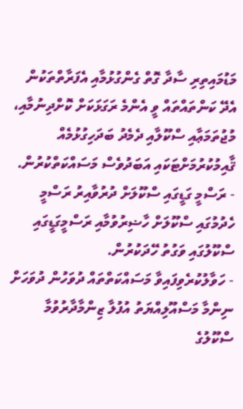މަޑުމައިތިރި ސާދާ ގޮތް ގެންގުޅުމާއި އެފަރާތްތަކުން އެދޭ ކަންތައްތައް ވީ އެންމެ ރަގަޅަކަށް ކޮށްދިނުމާއި، މުޖުތަމަޢާއި ސްކޫލާއި ދެމެދު ބަދަހިގުޅުމެއް ޤާއިމުކުރުމަށްޓަކައި އަބަދުވެސް މަސައްކަތްކުރުން.
- ރަސްމީ ގަޑީގައި ސްކޫލަށް ދުރުވާއިރު ރަސްމީ ހެދުމުގައި ސްކޫލަށް ހާޟިރުވުމާއި ރަސްމީގަޑީގައި ސްކޫލުގައި ވަގުތު ހޭދަކުރުން.
- ހަވާލުކުރެވިފައިވާ މަސައްކަތްތައް ދުވަހުން ދުވަހަށް ނިންމާ މަސްއޫލިއްޔަތު އުފުލާ ޒިންމާދާރުވުމާ ސްކޫލުގެ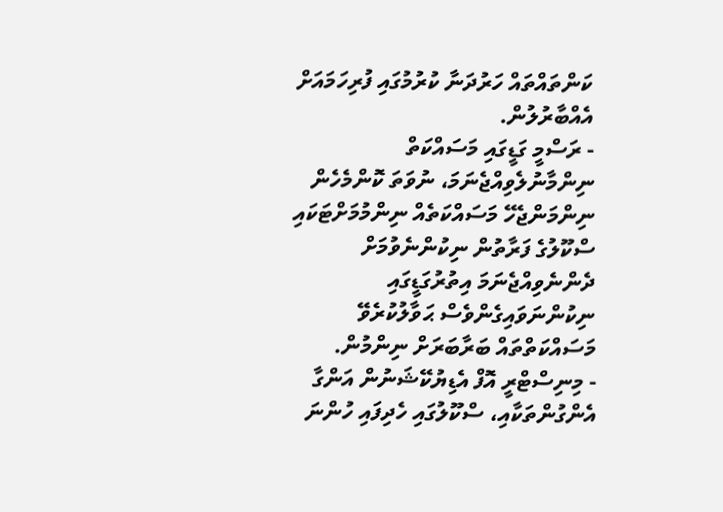ކަންތައްތައް ހަރުދަނާ ކުރުމުގައި ފުރިހަމައަށް އެއްބާރުލުން.
- ރަސްމީ ގަޑީގައި މަސައްކަތް ނިންމާނުލެވިއްޖެނަމަ، ނުވަތަ ކޮންމެހެން ނިންމަންޖެހޭ މަސައްކަތެއް ނިންމުމަށްޓަކައި ސްކޫލުގެ ފަރާތުން ނިކުންނެވުމަށް ދެންނެވިއްޖެނަމަ އިތުރުގަޑީގައި ނިކުންނަވައިގެންވެސް ޙަވާލުކުރެވޭ މަސައްކަތްތައް ބަރާބަރަށް ނިންމުން.
- މިނިސްޓްރީ އޮފް އެޑިޔުކޭޝަނުން އަންގާ އެންގުންތަކާއި، ސްކޫލުގައި ހެދިފައި ހުންނަ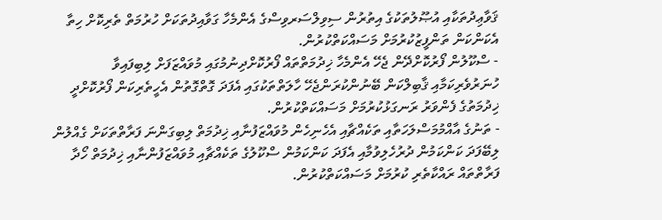ޤަވާޢިދުތަކާއި އުޞޫލުތަކުގެ އިތުރުން ސިވިލްސަރވިސްގެ އެންމެހާ ގަވާއިދުތަކަށް ހުރުމަތް ތެރިކޮށް ހިތާ އެކަންކަން ތަންފީޒުކުރުމަށް މަސައްކަތްކުރުން.
- ސްކޫލުން ފޯރުކޮށްދޭން ޖެހޭ އެންމެހާ ޚިދުމަތްތައް ފޯރުކޮށްދިނުމުގައި މުވައްޒަފަށް ލިބިފައިވާ ހުނަރުވެރިކަމާއި ޤާބިލްކަން ބޭނުންކުރަންޖެހޭ ހާލަތްތަކުގައި އެފަދަ ގޮތްގޮތުން އެހީތެރިކަން ފޯރުކޮށްދީ ޚިދުމަތުގެ ފެންވަރު ރަނގަޅުކުރުމަށް މަސައްކަތްކުރުން.
- ތަނުގެ އާއްމުމަސްލަހަތާއި ތަކެއްޗާއި އެހެނިހެން މުވައްޒަފުނާއި ޚިދުމަތް ލިބިގަންނަ ފަރާތްތަކަށް ގެއްލުން ލިބޭފަދަ ކަންކަމުން ދުރުހެލިވުމާއި އެފަދަ ކަންކަމުން ސްކޫލުގެ ތަކެއްޗާއި މުވައްޒަފުންނާއި ޚިދުމަތް ހޯދާ ފަރާތްތައް ރައްކާތެރި ކުރުމަށް މަސައްކަތްކުރުން.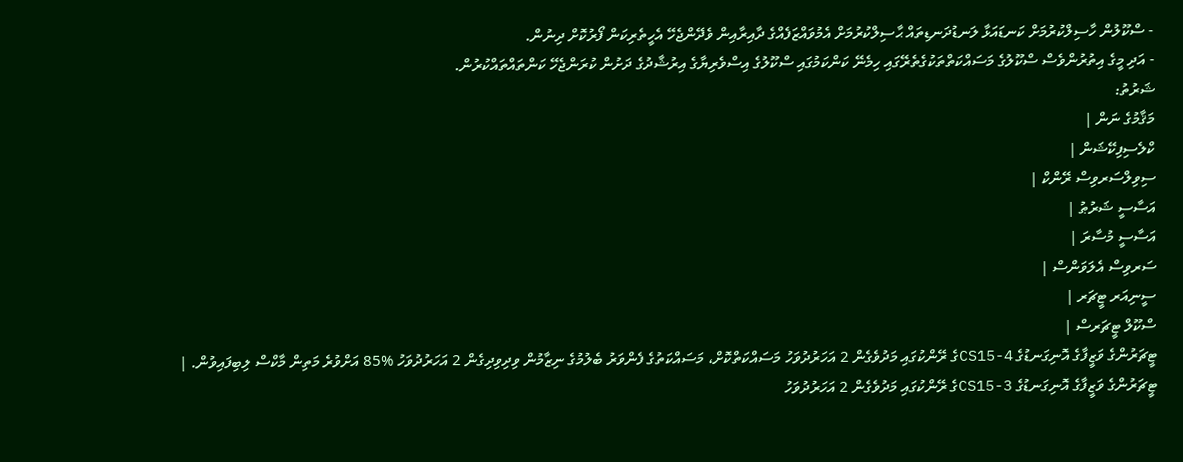- ސްކޫލުން ހާސިލްކުރުމަށް ކަނޑައަޅާ ލަނޑުދަނޑިތައް ޙާސިލްކުރުމަށް އެމުވައްޒަފެއްގެ ދާއިރާއިން ވެދޭންޖެހޭ އެހީތެރިކަން ފޯރުކޮށް ދިނުން.
- އަދި މީގެ އިތުރުންވެސް ސްކޫލުގެ މަސައްކަތްތަކުގެތެރޭގައި ހިމެނޭ ކަންކަމުގައި ސްކޫލުގެ އިސްވެރިޔާގެ އިރުޝާދުގެ ދަށުން ކުރަންޖެހޭ ކަންތައްތައްކުރުން.
ޝަރުތު:
މަޤާމުގެ ނަން |
ކްލެސިފިކޭޝަން |
ސިވިލްސަރވިސް ރޭންކް |
އަސާސީ ޝަރުޠު |
އަސާސީ މުސާރަ |
ސަރވިސް އެލަވަންސް |
ސީނިއަރ ޓީޗަރ |
ސްކޫލް ޓީޗަރސް |
ޓީޗަރުންގެ ވަޒީފާގެ އޮނިގަނޑުގެ CS15-4ގެ ރޭންކުގައި މަދުވެގެން 2 އަހަރުދުވަހު މަސައްކަތްކޮށް، މަސައްކަތުގެ ފެންވަރު ބެލުމުގެ ނިޒާމުން ވިދިވިދިގެން 2 އަހަރުދުވަހު %85 އަށްވުރެ މަތިން މާކްސް ލިބިފައިވުން. |
ޓީޗަރުންގެ ވަޒީފާގެ އޮނިގަނޑުގެ CS15-3ގެ ރޭންކުގައި މަދުވެގެން 2 އަހަރުދުވަހު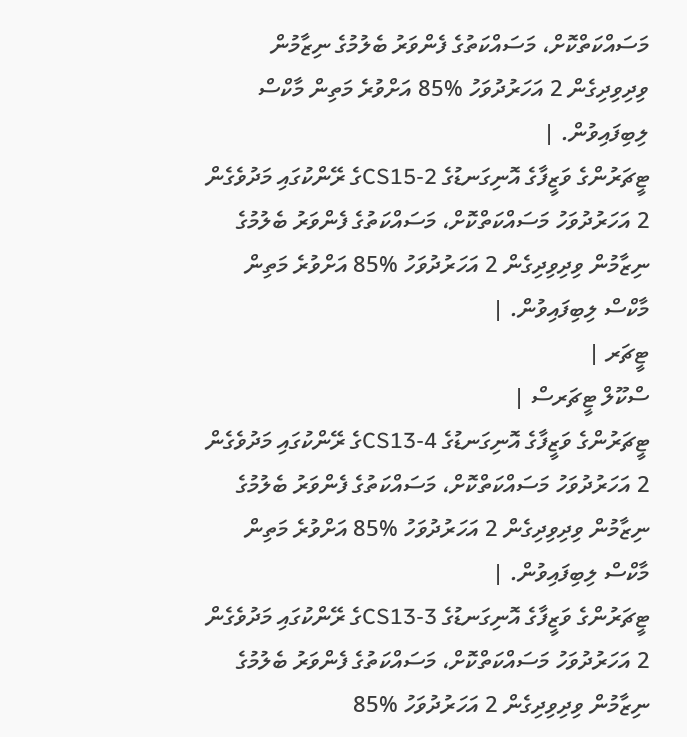މަސައްކަތްކޮށް، މަސައްކަތުގެ ފެންވަރު ބެލުމުގެ ނިޒާމުން ވިދިވިދިގެން 2 އަހަރުދުވަހު %85 އަށްވުރެ މަތިން މާކްސް ލިބިފައިވުން. |
ޓީޗަރުންގެ ވަޒީފާގެ އޮނިގަނޑުގެ CS15-2ގެ ރޭންކުގައި މަދުވެގެން 2 އަހަރުދުވަހު މަސައްކަތްކޮށް، މަސައްކަތުގެ ފެންވަރު ބެލުމުގެ ނިޒާމުން ވިދިވިދިގެން 2 އަހަރުދުވަހު %85 އަށްވުރެ މަތިން މާކްސް ލިބިފައިވުން. |
ޓީޗަރ |
ސްކޫލް ޓީޗަރސް |
ޓީޗަރުންގެ ވަޒީފާގެ އޮނިގަނޑުގެ CS13-4ގެ ރޭންކުގައި މަދުވެގެން 2 އަހަރުދުވަހު މަސައްކަތްކޮށް، މަސައްކަތުގެ ފެންވަރު ބެލުމުގެ ނިޒާމުން ވިދިވިދިގެން 2 އަހަރުދުވަހު %85 އަށްވުރެ މަތިން މާކްސް ލިބިފައިވުން. |
ޓީޗަރުންގެ ވަޒީފާގެ އޮނިގަނޑުގެ CS13-3ގެ ރޭންކުގައި މަދުވެގެން 2 އަހަރުދުވަހު މަސައްކަތްކޮށް، މަސައްކަތުގެ ފެންވަރު ބެލުމުގެ ނިޒާމުން ވިދިވިދިގެން 2 އަހަރުދުވަހު %85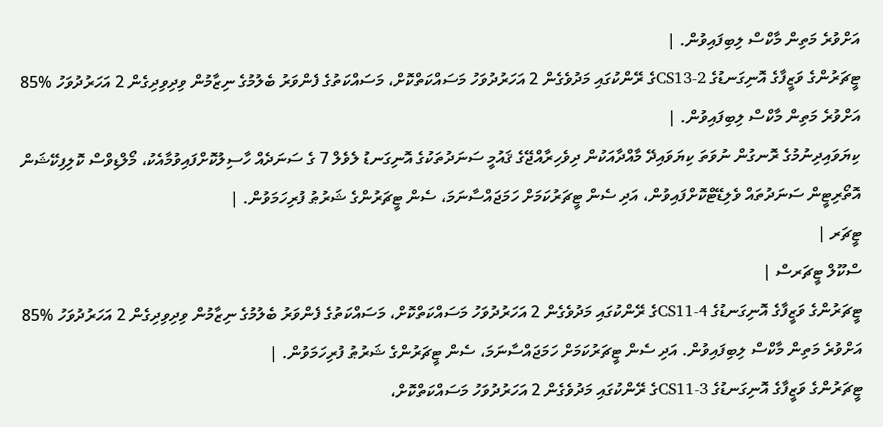އަށްވުރެ މަތިން މާކްސް ލިބިފައިވުން. |
ޓީޗަރުންގެ ވަޒީފާގެ އޮނިގަނޑުގެ CS13-2ގެ ރޭންކުގައި މަދުވެގެން 2 އަހަރުދުވަހު މަސައްކަތްކޮށް، މަސައްކަތުގެ ފެންވަރު ބެލުމުގެ ނިޒާމުން ވިދިވިދިގެން 2 އަހަރުދުވަހު %85 އަށްވުރެ މަތިން މާކްސް ލިބިފައިވުން. |
ކިޔަވައިދިނުމުގެ ރޮނގުން ނުވަތަ ކިޔަވައިދޭ މާއްދާއަކުން ދިވެހިރާއްޖޭގެ ޤައުމީ ސަނަދުތަކުގެ އޮނިގަނޑު ލެވެލް 7 ގެ ސަނަދެއް ހާސިލުކޮށްފައިވުމާއެކު، މޯލްޑިވްސް ކޮލިފިކޭޝަން އޮތޯރިޓީން ސަނަދުތައް ވެލިޑޭޓްކޮށްފައިވުން، އަދި ސެން ޓީޗަރުކަމަށް ހަމަޖައްސާނަމަ، ސެން ޓީޗަރުންގެ ޝަރުޠު ފުރިހަމަވުން. |
ޓީޗަރ |
ސްކޫލް ޓީޗަރސް |
ޓީޗަރުންގެ ވަޒީފާގެ އޮނިގަނޑުގެ CS11-4ގެ ރޭންކުގައި މަދުވެގެން 2 އަހަރުދުވަހު މަސައްކަތްކޮށް، މަސައްކަތުގެ ފެންވަރު ބެލުމުގެ ނިޒާމުން ވިދިވިދިގެން 2 އަހަރުދުވަހު %85 އަށްވުރެ މަތިން މާކްސް ލިބިފައިވުން. އަދި ސެން ޓީޗަރުކަމަށް ހަމަޖައްސާނަމަ، ސެން ޓީޗަރުންގެ ޝަރުޠު ފުރިހަމަވުން. |
ޓީޗަރުންގެ ވަޒީފާގެ އޮނިގަނޑުގެ CS11-3ގެ ރޭންކުގައި މަދުވެގެން 2 އަހަރުދުވަހު މަސައްކަތްކޮށް،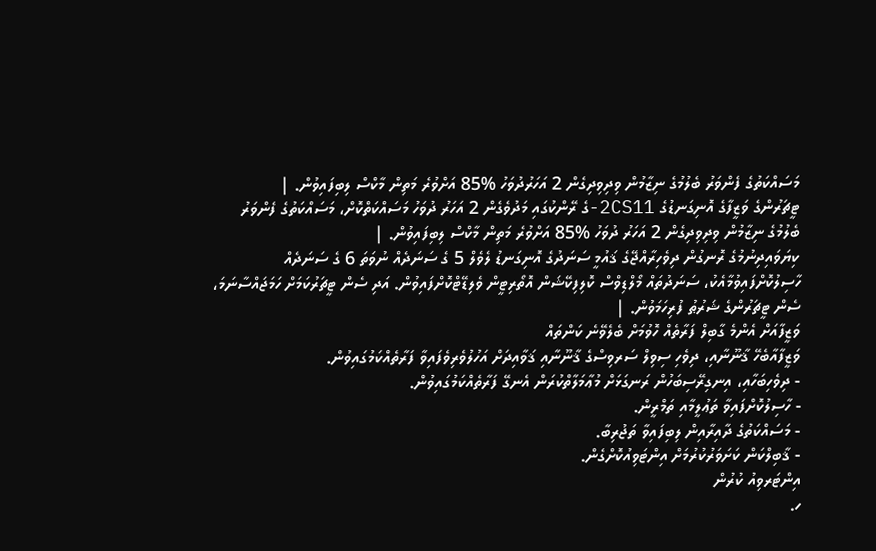މަސައްކަތުގެ ފެންވަރު ބެލުމުގެ ނިޒާމުން ވިދިވިދިގެން 2 އަހަރުދުވަހު %85 އަށްވުރެ މަތިން މާކްސް ލިބިފައިވުން. |
ޓީޗަރުންގެ ވަޒީފާގެ އޮނިގަނޑުގެ 2CS11-ގެ ރޭންކުގައި މަދުވެގެން 2 އަހަރު ދުވަހު މަސައްކަތްކޮށް، މަސައްކަތުގެ ފެންވަރު ބެލުމުގެ ނިޒާމުން ވިދިވިދިގެން 2 އަހަރު ދުވަހު %85 އަށްވުރެ މަތިން މާކްސް ލިބިފައިވުން. |
ކިޔަވައިދިނުމުގެ ރޮނގުން ދިވެހިރާއްޖޭގެ ޤައުމީ ސަނަދުގެ އޮނިގަނޑު ލެވެލް 5 ގެ ސަނަދެއް ނުވަތަ 6 ގެ ސަނަދެއް ހާސިލުކޮށްފައިވުމާއެކު، ސަނަދުތައް މޯލްޑިވްސް ކޮލިފިކޭޝަން އޮތޯރިޓީން ވެލިޑޭޓްކޮށްފައިވުން. އަދި ސެން ޓީޗަރުކަމަށް ހަމަޖައްސާނަމަ، ސެން ޓީޗަރުންގެ ޝަރުޠު ފުރިހަމަވުން. |
ވަޒީފާއަށް އެންމެ ގާބިލް ފަރާތެއް ހޮވުމަށް ބެލެވޭނެ ކަންތައް
ވަޒީފާއާބެހޭ ޤާނޫނާއި، ދިވެހި ސިވިލް ސަރވިސްގެ ޤާނޫނާއި ޤަވާއިދަށް އަހުލުވެރިވެފައިވާ ފަރާތެއްކަމުގައިވުން.
- ދިވެހިބަހާއި، އިނގިރޭސިބަހުން ރަނގަޅަށް މުޢާމަލާތްކުރަން އެނގޭ ފަރާތެއްކަމުގައިވުން.
- ހާސިލުކޮށްފައިވާ ތަޢުލީމާއި ތަމްރީން.
- މަސައްކަތުގެ ދާއިރާއިން ލިބިފައިވާ ތަޖުރިބާ.
- ޤާބިލްކަން ކަށަވަރުކުރުމަށް އިންޓަވިއުކޮށްގެން.
އިންޓަރވިއު ކުރުން
ހ.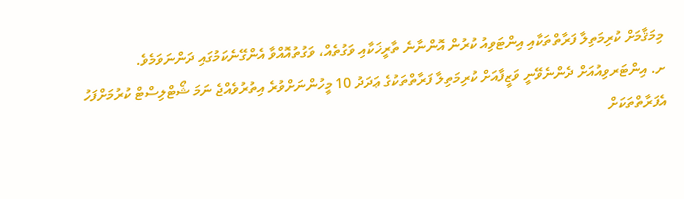މިމަޤާމަށް ކުރިމަތިލާ ފަރާތްތަކާއި އިންޓަވިއު ކުރުން އޮންނާނެ ތާރީޚަކާއި ވަގުތެއް، ވަގުތުއޮއްވާ އެންގޭނެކަމުގައި ދަންނަވަމެވެ.
ށ. އިންޓަރވިއުއަށް ދެންނެވޭނީ ވަޒީފާއަށް ކުރިމަތިލާ ފަރާތްތަކުގެ ޢަދަދު 10 މީހުންނަށްވުރެ އިތުރުވެއްޖެ ނަމަ ޝޯޓްލިސްޓް ކުރުމަށްފަހު އެފަރާތްތަކަށް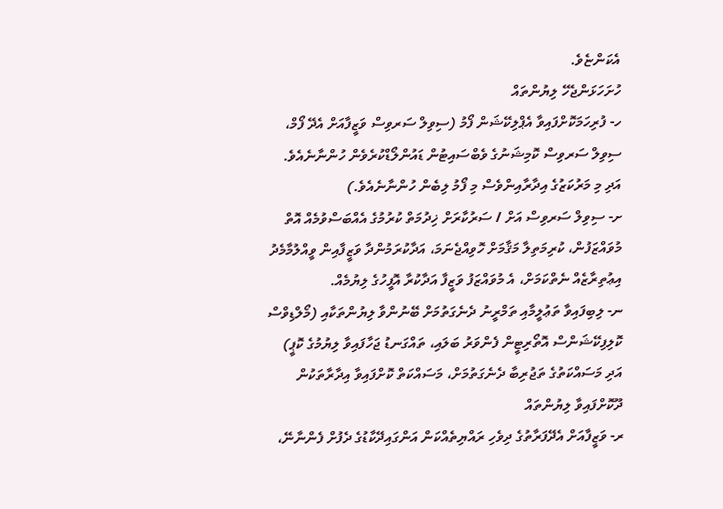އެކަންޏެވެ.
ހުށަހަޅަންޖެހޭ ލިޔުންތައް
ހ- ފުރިހަމަކޮށްފައިވާ އެޕްލިކޭޝަން ފޯމު (ސިވިލް ސަރވިސް ވަޒީފާއަށް އެދޭ ފޯމް، ސިވިލް ސަރވިސް ކޮމިޝަނުގެ ވެބްސައިޓުން ޑައުންލޯޑްކުރެވެން ހުންނާނެއެވެ. އަދި މި މަރުކަޒުގެ އިދާރާއިންވެސް މި ފޯމު ލިބެން ހުންނާނެއެވެ.)
ށ- ސިވިލް ސަރވިސް އަށް / ސަރުކާރަށް ޚިދުމަތް ކުރުމުގެ އެއްބަސްވުމެއް އޮތް މުވައްޒަފުން، ކުރިމަތިލާ މަޤާމަށް ހޮވިއްޖެނަމަ، އަދާކުރަމުންދާ ވަޒީފާއިން ވީއްލުމާމެދު އިޢުތިރާޒެއް ނެތްކަމަށް، އެ މުވައްޒަފު ވަޒީފާ އަދާކުރާ އޮފީހުގެ ލިޔުމެއް.
ނ- ލިބިފައިވާ ތަޢުލީމާއި ތަމްރީނު ދެނެގަތުމަށް ބޭނުންވާ ލިޔުންތަކާއި (މޯލްޑިވްސް ކޮލިފިކޭޝަންސް އޮތޯރިޓީން ފެންވަރު ބަލައި، ތައްގަނޑު ޖަހާފައިވާ ލިޔުމުގެ ކޮޕީ) އަދި މަސައްކަތުގެ ތަޖުރިބާ ދެނެގަތުމަށް، މަސައްކަތް ކޮށްފައިވާ އިދާރާތަކުން ދޫކޮށްފައިވާ ލިޔުންތައް
ރ- ވަޒީފާއަށް އެދޭފަރާތުގެ ދިވެހި ރައްޔިތެއްކަން އަންގައިދޭކާޑުގެ ދެފުށް ފެންނާނޭ،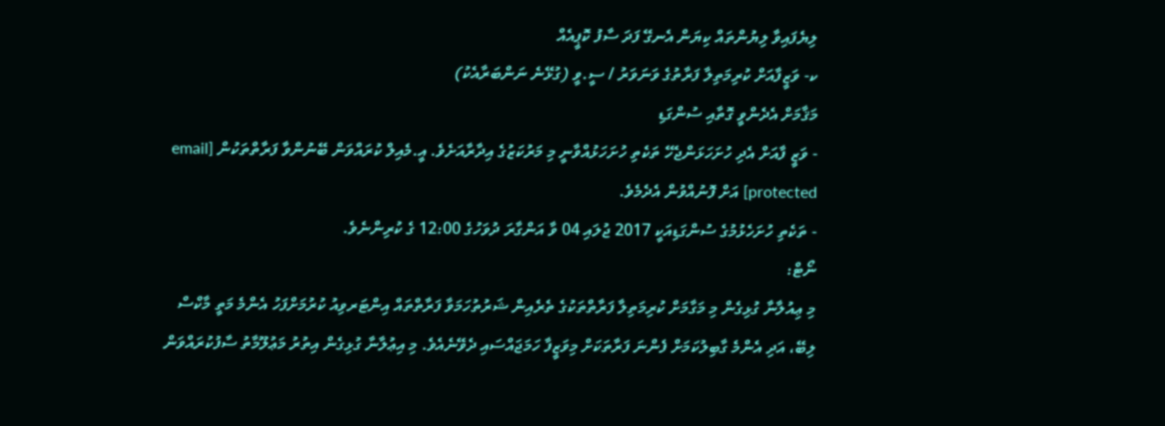ލިޔެފައިވާ ލިޔުންތައް ކިޔަން އެނގޭ ފަދަ ސާފު ކޮޕީއެއް
ކ- ވަޒީފާއަށް ކުރިމަތިލާ ފަރާތުގެ ވަނަވަރު / ސީ.ވީ (ގުޅޭނެ ނަންބަރާއެކު)
މަޤާމަށް އެދެންވީ ގޮތާއި ސުންގަޑި
- ވަޒީ ފާއަށް އެދި ހުށަހަޅަންޖެހޭ ތަކެތި ހުށަހަޅުއްވާނީ މި މަރުކަޒުގެ އިދާރާއަށެވެ. އީ.މެއިލް ކުރައްވަން ބޭނުންވާ ފަރާތްތަކުން [email protected] އަށް ފޮނުއްވުން އެދެމެވެ.
- ތަކެތި ހުށަހެޅުމުގެ ސުންގަޑިއަކީ 2017 ޖުލައި 04 ވާ އަންގާރަ ދުވަހުގެ 12:00 ގެ ކުރިންނެވެ.
ނޯޓް:
މި ޢިއުލާނާ ގުޅިގެން މި މަގާމަށް ކުރިމަތިލާ ފަރާތްތަކުގެ ތެރެއިން ޝަރުތުހަމަވާ ފަރާތްތައް އިންޓަރވިއު ކުރުމަށްފަހު އެންމެ މަތީ މާކްސް ލިބޭ، އަދި އެންމެ ގާބިލުކަމަށް ފެންނަ ފަރާތަކަށް މިވަޒީފާ ހަމަޖައްސައި ދެވޭނެއެވެ. މި އިޢުލާނާ ގުޅިގެން އިތުރު މަޢުލޫމާތު ސާފުކުރައްވަން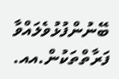ބޭނުންފުޅުވެލައްވާ ފަރާތްތަކުން.އއ.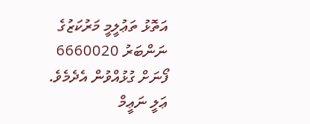އަތޮޅު ތަޢުލީމީ މަރުކަޒުގެ ނަންބަރު 6660020 ފޯނަށް ގުޅުއްވުން އެދެމެވެ.
ޢަލީ ނަޢީމް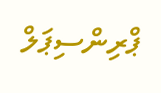ޕްރިންސިޕަލް